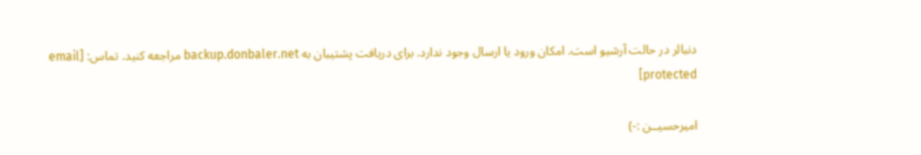دنبالر در حالت آرشیو است. امکان ورود یا ارسال وجود ندارد. برای دریافت پشتیبان به backup.donbaler.net مراجعه کنید. تماس: [email protected]

امیرحسیــن :-)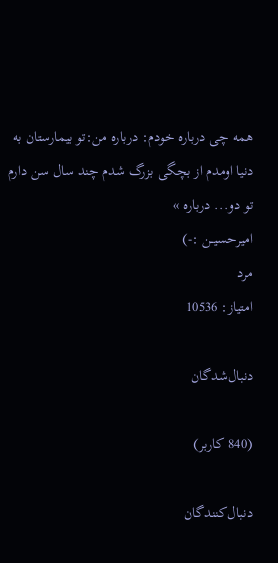همه چی درباره خودم: درباره من:تو بیمارستان به دنیا اومدم از بچگی بزرگ شدم چند سال سن دارم تو دو... درباره »
امیرحسیــن :-)
مرد
امتیاز: 10536

دنبال‌شدگان

(840 کاربر)

دنبال‌کنندگان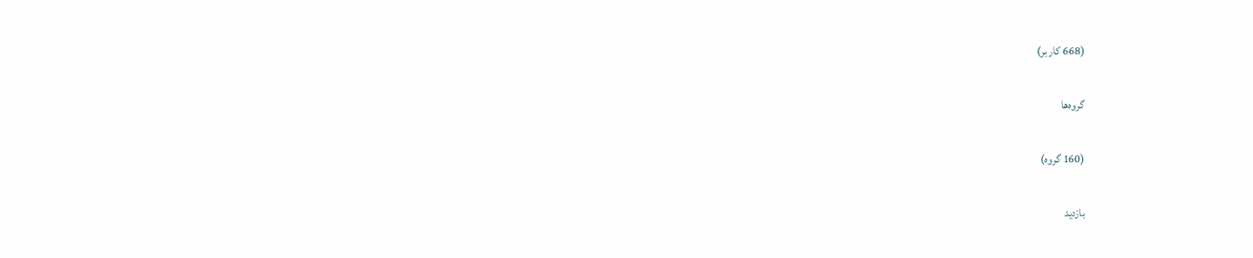(668 کاربر)

گروه‌ها

(160 گروه)

بازدید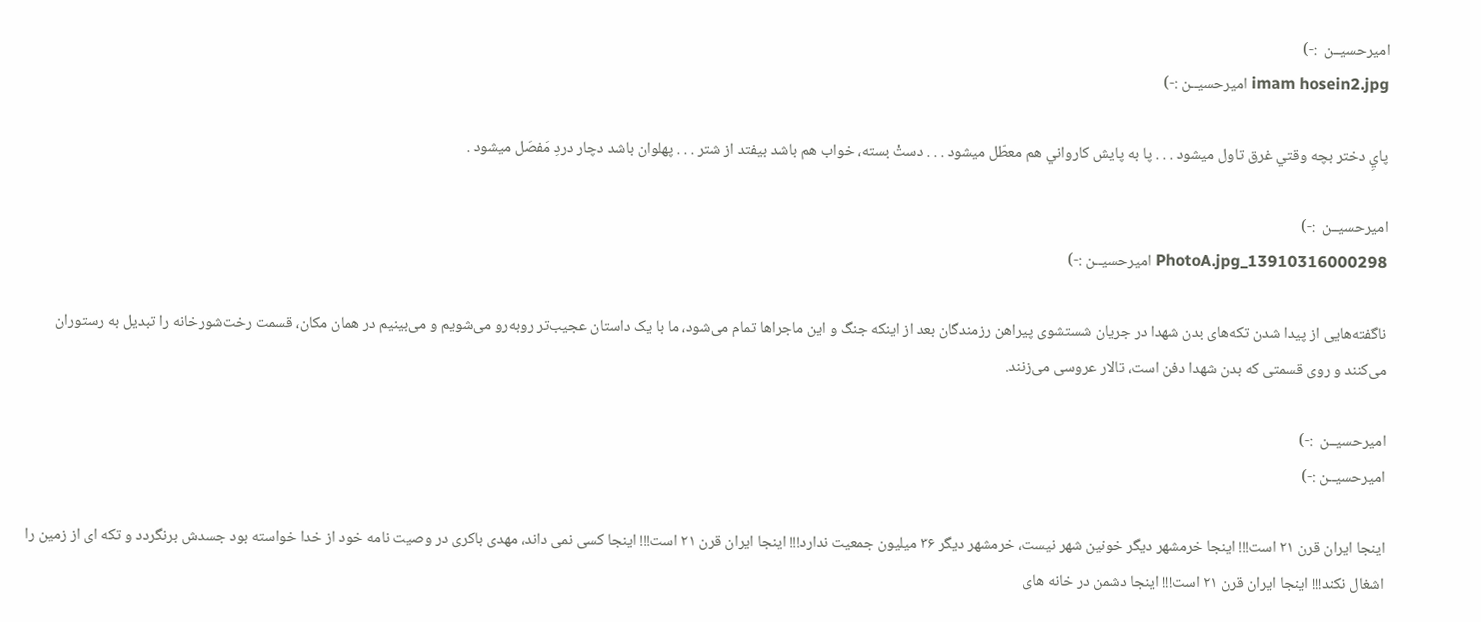امیرحسیــن  :-)
imam hosein2.jpg امیرحسیــن :-)

پايِ دختر بچه وقتي غرق تاول ميشود . . . پا به پايش كارواني هم معطّل ميشود . . . دستْ بسته، خواب هم باشد بيفتد از شتر . . . پهلوان باشد دچار دردِ مَفصَل ميشود .

امیرحسیــن  :-)
13910316000298_PhotoA.jpg امیرحسیــن :-)

ناگفته‌هایی از پیدا شدن تکه‌های بدن شهدا در جریان شستشوی پیراهن رزمندگان بعد از اینکه جنگ و این ماجراها تمام می‌شود، ما با یک داستان عجیب‌تر روبه‌رو می‌شویم و می‌بینیم در همان مکان، قسمت رخت‌شورخانه را تبدیل به رستوران می‌کنند و روی قسمتی که بدن شهدا دفن است، تالار عروسی می‌زنند.

امیرحسیــن  :-)
امیرحسیــن :-)

اینجا ایران قرن ۲۱ است!!! اینجا خرمشهر دیگر خونین شهر نیست، خرمشهر دیگر ۳۶ میلیون جمعیت ندارد!!! اینجا ایران قرن ۲۱ است!!! اینجا کسی نمی داند، مهدی باکری در وصیت نامه خود از خدا خواسته بود جسدش برنگردد و تکه ای از زمین را اشغال نکند!!! اینجا ایران قرن ۲۱ است!!! اینجا دشمن در خانه های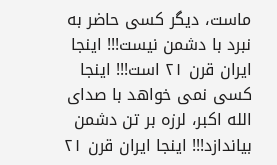ماست، دیگر کسی حاضر به نبرد با دشمن نیست!!! اینجا ایران قرن ۲۱ است!!! اینجا کسی نمی خواهد با صدای الله اکبر، لرزه بر تن دشمن بیاندازد!!! اینجا ایران قرن ۲۱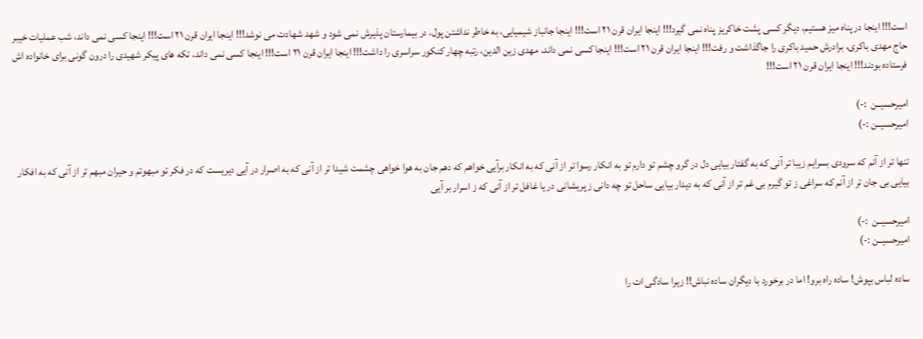است!!! اینجا در پناه میز هستیم، دیگر کسی پشت خاکریز پناه نمی گیرد!!! اینجا ایران قرن ۲۱ است!!! اینجا جانباز شیمیایی، به خاطر نداشتن پول، در بیمارستان پذیرش نمی شود و شهد شهادت می نوشد!!! اینجا ایران قرن ۲۱ است!!! اینجا کسی نمی داند، شب عملیات خیبر حاج مهدی باکری، برادرش حمید باکری را جاگذاشت و رفت!!! اینجا ایران قرن ۲۱ است!!! اینجا کسی نمی داند، مهدی زین الدین، رتبه چهار کنکور سراسری را داشت!!! اینجا ایران قرن ۲۱ است!!! اینجا کسی نمی داند، تکه های پیکر شهیدی را درون گونی برای خانواده اش فرستاده بودند!!! اینجا ایران قرن ۲۱ است!!!

امیرحسیــن  :-)
امیرحسیــن :-)

تنها تر از آنم که سرودی بسرایم زیبا تر آنی که به گفتار بیایی دل در گرو چشم تو دارم تو به انکار رسوا تر از آنی که به انکار برآیی خواهم که دهم جان به هوا خواهی چشمت شیدا تر از آنی که به اصرار در آیی دیریست که در فکر تو مبهوتم و حیران مبهم تر از آنی که به افکار بیایی بی جان تر از آنم که سراغی ز تو گیرم بی غم تر از آنی که به دیدار بیایی ساحل تو چه دانی ز پریشانی در یا غافل تر از آنی که ز اسرار بر آیی

امیرحسیــن  :-)
امیرحسیــن :-)

ساده لباس بپوش! ساده راه برو! اما در برخورد با دیگران ساده نباش!! زیرا سادگی ات را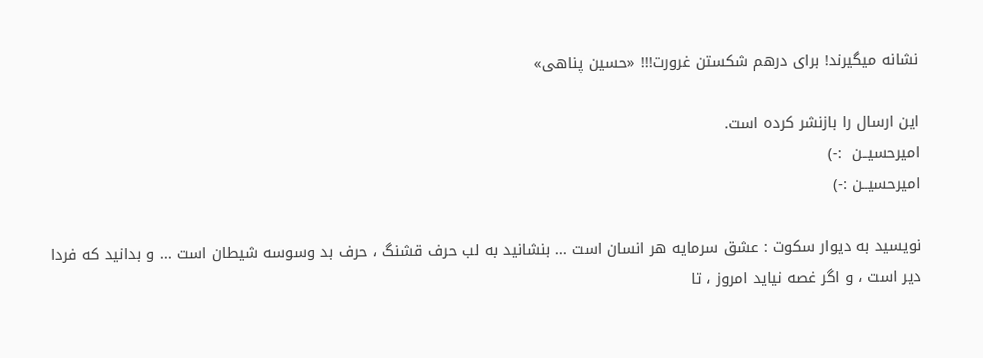نشانه میگیرند! برای درهم شکستن غرورت!!! «حسین پناهی»

این ارسال را بازنشر کرده است.
امیرحسیــن  :-)
امیرحسیــن :-)

نویسید به دیوار سکوت : عشق سرمایه هر انسان است ... بنشانید به لب حرف قشنگ ، حرف بد وسوسه شیطان است ... و بدانید که فردا دیر است ، و اگر غصه نیاید امروز ، تا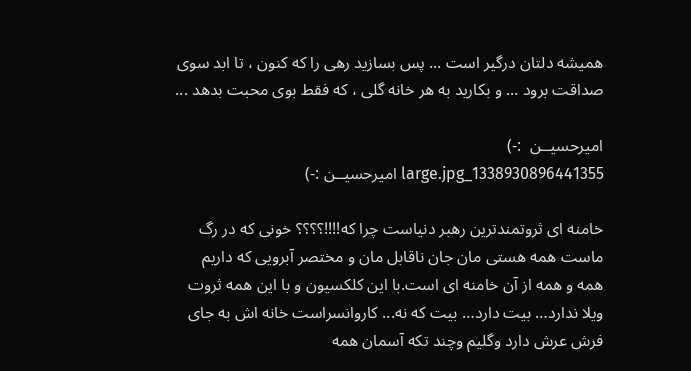همیشه دلتان درگیر است ... پس بسازید رهی را که کنون ، تا ابد سوی صداقت برود ... و بکارید به هر خانه گلی ، که فقط بوی محبت بدهد ...

امیرحسیــن  :-)
1338930896441355_large.jpg امیرحسیــن :-)

خامنه ای ثروتمندترین رهبر دنیاست چرا که!!!!؟؟؟؟ خونی که در رگ ماست همه هستی مان جان ناقابل مان و مختصر آبرویی که داریم همه و همه از آن خامنه ای است.با این کلکسیون و با این همه ثروت ویلا ندارد… بیت دارد… بیت که نه... کاروانسراست خانه اش به جای فرش عرش دارد وگلیم وچند تکه آسمان همه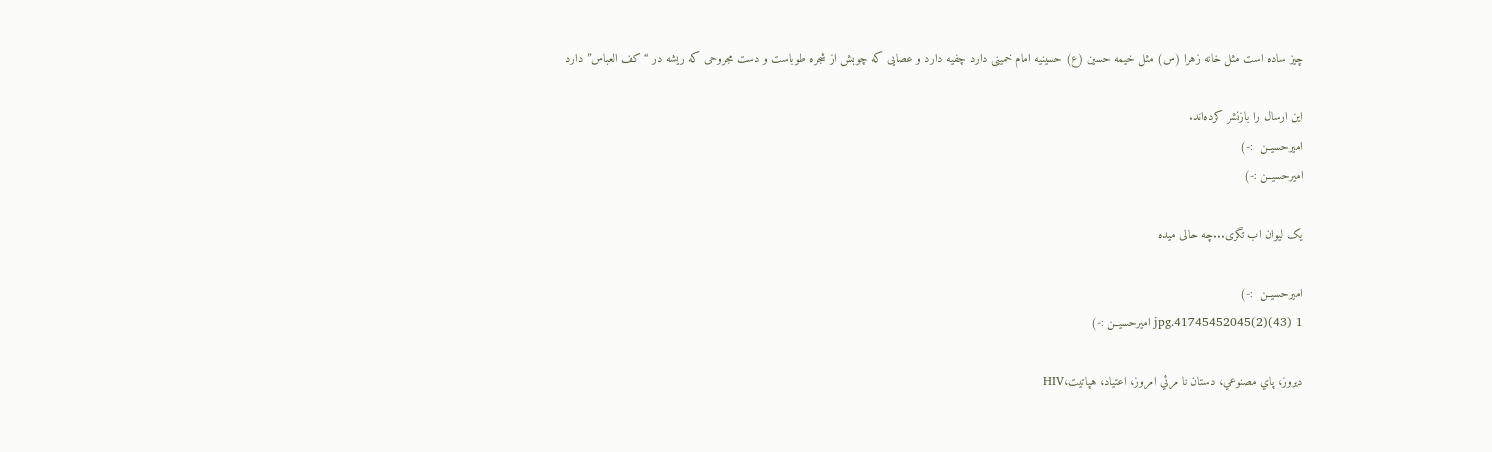چیز ساده است مثل خانه زهرا (س) مثل خیمه حسین (ع) حسینیه امام خمینی دارد چفیه دارد و عصایی که چوبش از شجره طوباست و دست مجروحی که ریشه در “کف العباس” دارد

این ارسال را بازنشر کرده‌اند.
امیرحسیــن  :-)
امیرحسیــن :-)

یک لیوان اب تگری...چه حالی میده

امیرحسیــن  :-)
1 (43)(2)41745452045.jpg امیرحسیــن :-)

ديروز، پاي مصنوعي، دستان نا مرئي امروز، اعتياد، هپاتيت،HIV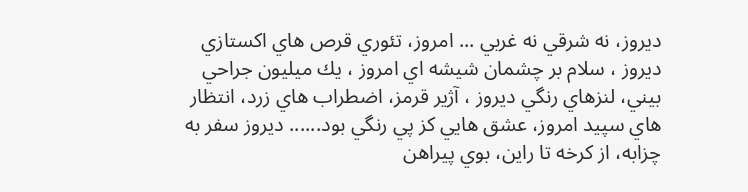ديروز، نه شرقي نه غربي ... امروز، تئوري قرص هاي اكستازي ديروز ، سلام بر چشمان شيشه اي امروز ، يك ميليون جراحي بيني، لنزهاي رنگي ديروز ، آژير قرمز، اضطراب هاي زرد، انتظار هاي سپيد امروز، عشق هايي كز پي رنگي بود...... ديروز سفر به چزابه، از كرخه تا راين، بوي پيراهن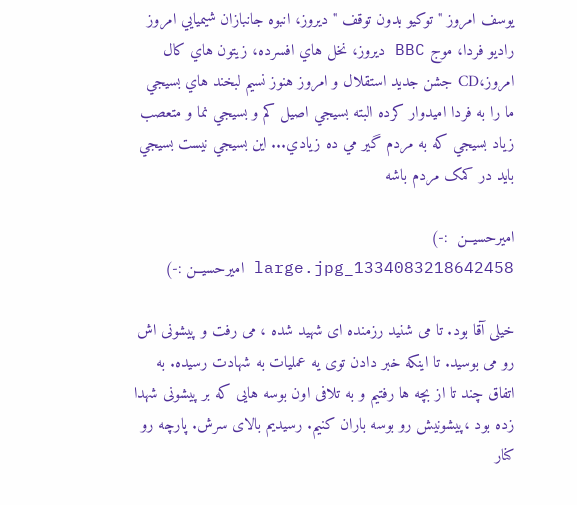يوسف امروز " توكيو بدون توقف " ديروز، انبوه جانبازان شيميايي امروز راديو فردا، موج BBC ديروز، نخل هاي افسرده، زيتون هاي كال امروز،CD جشن جديد استقلال و امروز هنوز نسيم لبخند هاي بسيجي ما را به فردا اميدوار كرده البته بسيجي اصيل کم و بسيجي نما و متعصب زياد بسيجي که به مردم گير مي ده زيادي... اين بسيجي نيست بسيجي بايد در کمک مردم باشه

امیرحسیــن  :-)
1334083218642458_large.jpg امیرحسیــن :-)

خیلی آقا بود. تا می شنید رزمنده ای شهید شده ، می رفت و پیشونی اش رو می بوسید. تا اینکه خبر دادن توی یه عملیات به شهادت رسیده. به اتفاق چند تا از بچه ها رفتیم و به تلافی اون بوسه هایی که بر پیشونی شهدا زده بود ،پیشونیش رو بوسه باران کنیم. رسیدیم بالای سرش. پارچه رو کنار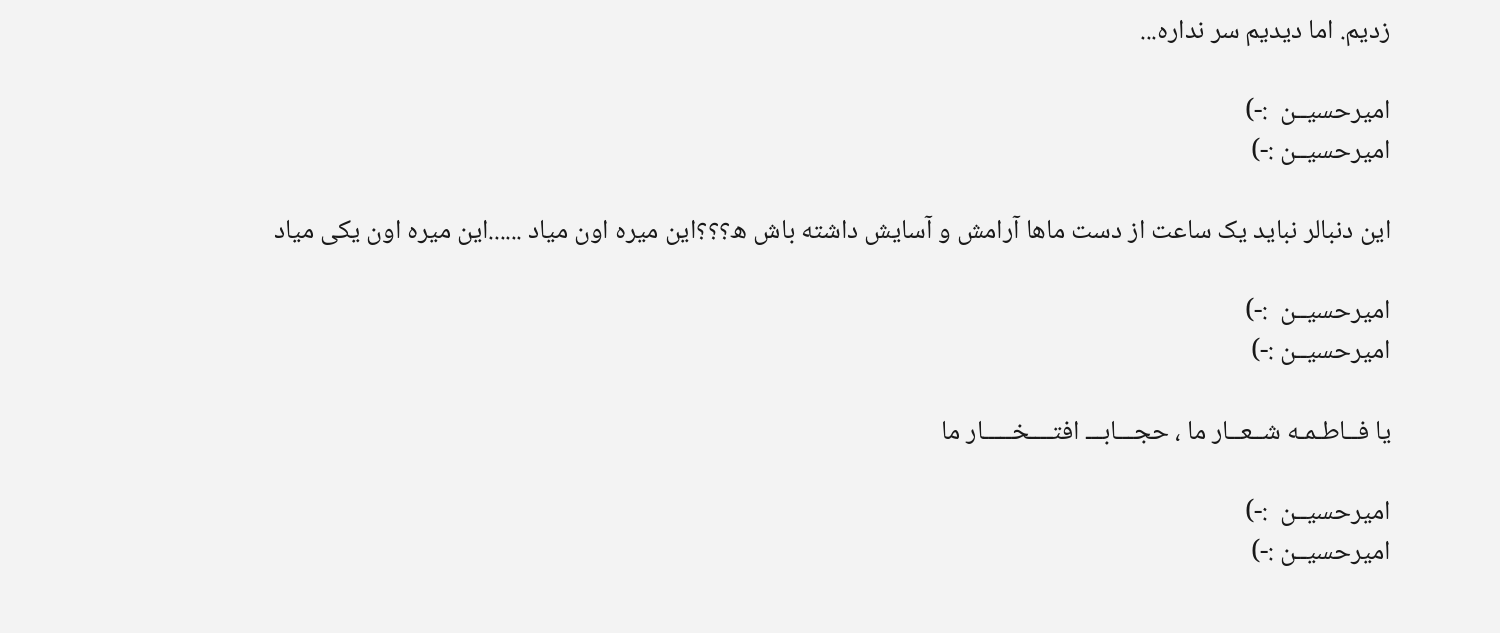زدیم. اما دیدیم سر نداره...

امیرحسیــن  :-)
امیرحسیــن :-)

این دنبالر نباید یک ساعت از دست ماها آرامش و آسایش داشته باش ه؟؟؟این میره اون میاد ......این میره اون یکی میاد

امیرحسیــن  :-)
امیرحسیــن :-)

یا فــاطـمـه شــعــار ما ، حجـــابـــ افتــــخـــــار ما

امیرحسیــن  :-)
امیرحسیــن :-)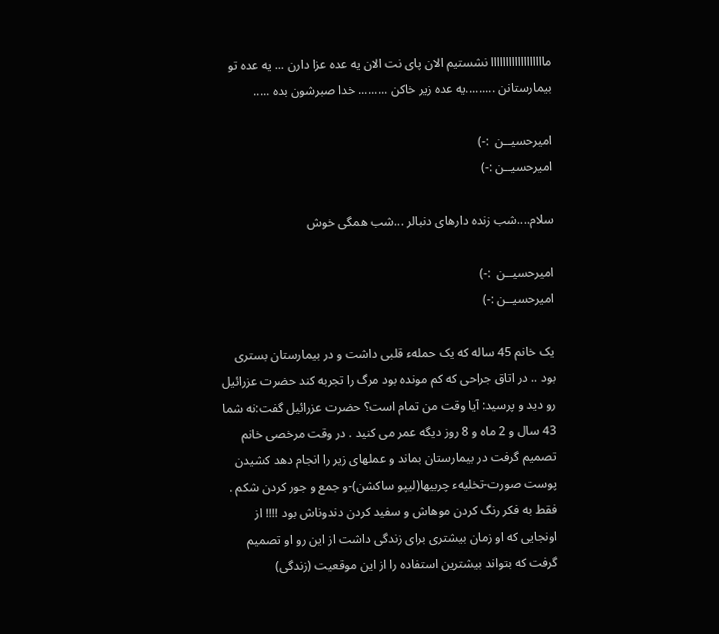ماااااااااااااااااا نشستیم الان پای نت الان یه عده عزا دارن ... یه عده تو بیمارستانن .........یه عده زیر خاکن ......... خدا صبرشون بده .....

امیرحسیــن  :-)
امیرحسیــن :-)

سلام....شب زنده دارهای دنبالر ...شب همگی خوش

امیرحسیــن  :-)
امیرحسیــن :-)

یک خانم 45 ساله که یک حملهء قلبی داشت و در بیمارستان بستری بود .. در اتاق جراحی که کم مونده بود مرگ را تجربه کند حضرت عزرائیل رو دید و پرسید: آیا وقت من تمام است؟ حضرت عزرائیل گفت:نه شما 43 سال و 2 ماه و 8 روز دیگه عمر می کنید . در وقت مرخصی خانم تصمیم گرفت در بیمارستان بماند و عملهای زیر را انجام دهد کشیدن پوست صورت-تخلیهء چربیها(لیپو ساکشن)-و جمع و جور کردن شکم . فقط به فکر رنگ کردن موهاش و سفید کردن دندوناش بود !!!! از اونجایی که او زمان بیشتری برای زندگی داشت از این رو او تصمیم گرفت که بتواند بیشترین استفاده را از این موقعیت (زندگی)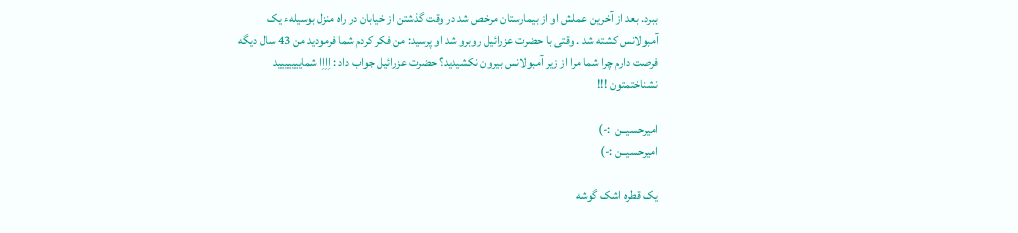ببرد. بعد از آخرین عملش او از بیمارستان مرخص شد در وقت گذشتن از خیابان در راه منزل بوسیلهء یک آمبولانس کشته شد . وقتی با حضرت عزرائیل روبرو شد او پرسید: من فکر کردم شما فرمودید من 43 سال دیگه فرصت دارم چرا شما مرا از زیر آمبولانس بیرون نکشیدید؟ حضرت عزرائیل جواب داد : اِاِاِا شماییییییید نشناختمتون !!!

امیرحسیــن  :-)
امیرحسیــن :-)

یک قطره اشک گوشه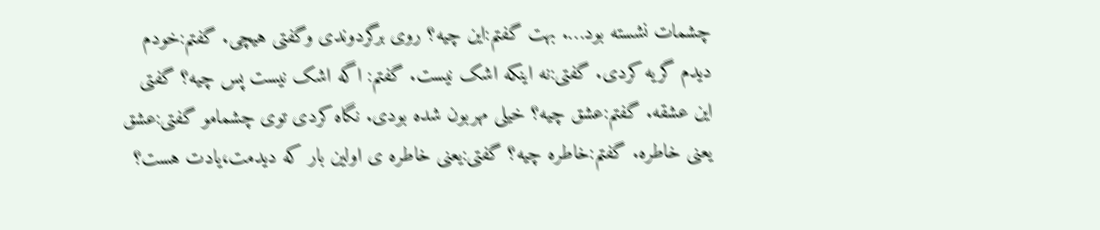چشمات نشسته بود…. بهت گفتم:این چیه؟ روی برگردوندی وگفتی هیچی. گفتم:خودم دیدم گریه کردی. گفتی:نه اینکه اشک نیست. گفتم: اگه اشک نیست پس چیه؟ گفتی این عشقه. گفتم:عشق چیه؟ خیلی مهربون شده بودی. نگاه کردی توی چشمامو گفتی:عشق یعنی خاطره. گفتم:خاطره چیه؟ گفتی:یعنی خاطره ی اولین بار که دیدمت،یادت هست؟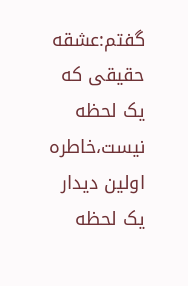گفتم:عشقه حقیقی که یک لحظه نیست،خاطره اولین دیدار یک لحظه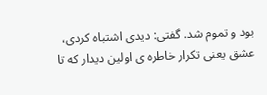بود و تموم شد. گفتی: دیدی اشتباه کردی، عشق یعنی تکرار خاطره ی اولین دیدار که تا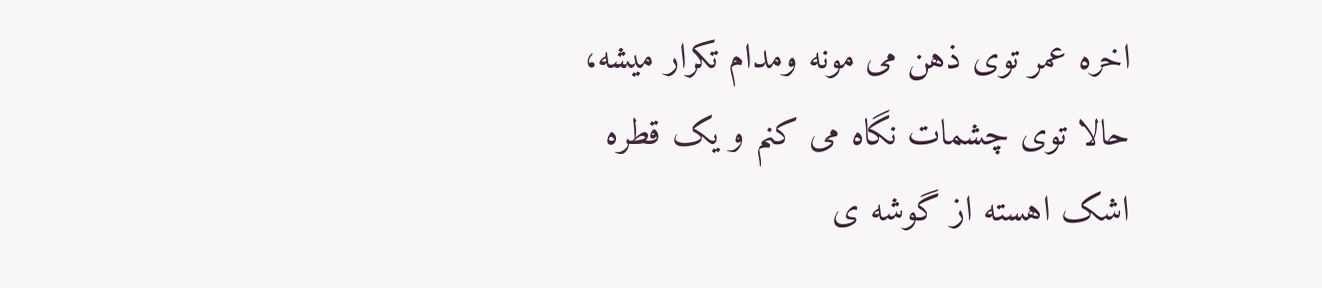اخره عمر توی ذهن می مونه ومدام تکرار میشه، حالا توی چشمات نگاه می کنم و یک قطره اشک اهسته از گوشه ی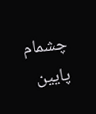چشمام پایین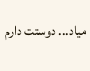میاد... دوستت دارم